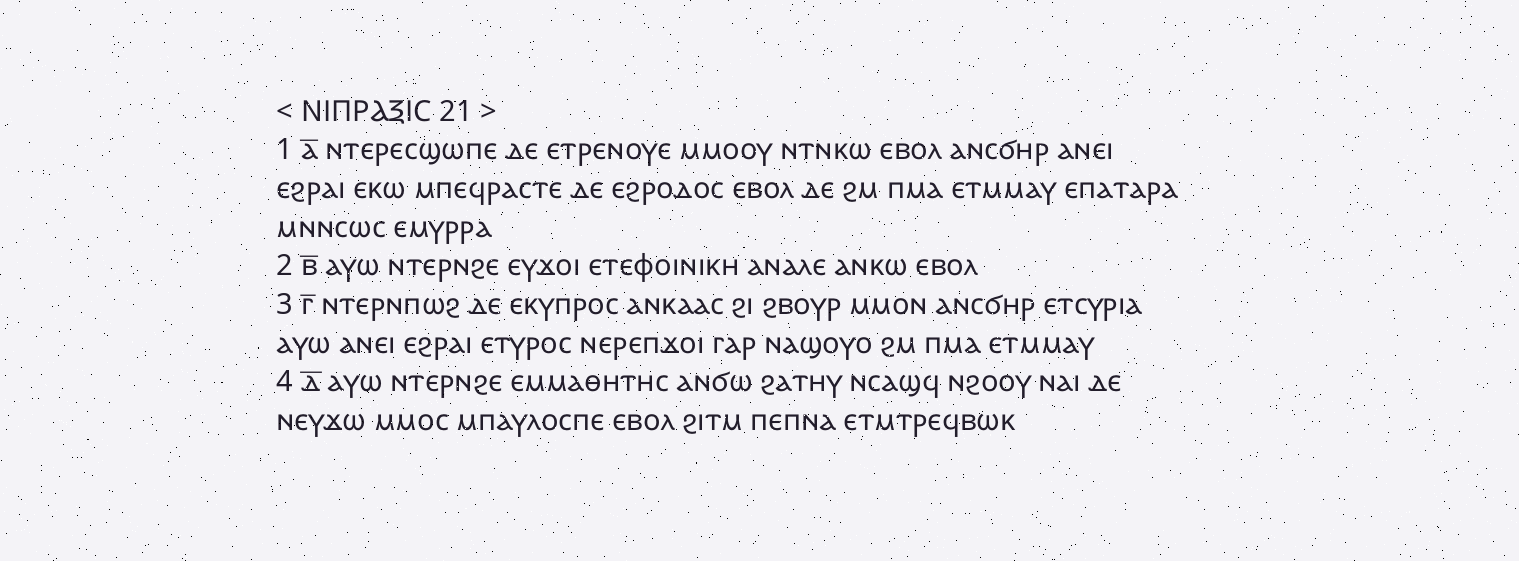< ⲚⲒⲠⲢⲀⲜⲒⲤ 21 >
1 ⲁ̅ ⲛⲧⲉⲣⲉⲥϣⲱⲡⲉ ⲇⲉ ⲉⲧⲣⲉⲛⲟⲩⲉ ⲙⲙⲟⲟⲩ ⲛⲧⲛⲕⲱ ⲉⲃⲟⲗ ⲁⲛⲥϭⲏⲣ ⲁⲛⲉⲓ ⲉϩⲣⲁⲓ ⲉⲕⲱ ⲙⲡⲉϥⲣⲁⲥⲧⲉ ⲇⲉ ⲉϩⲣⲟⲇⲟⲥ ⲉⲃⲟⲗ ⲇⲉ ϩⲙ ⲡⲙⲁ ⲉⲧⲙⲙⲁⲩ ⲉⲡⲁⲧⲁⲣⲁ ⲙⲛⲛⲥⲱⲥ ⲉⲙⲩⲣⲣⲁ
2 ⲃ̅ ⲁⲩⲱ ⲛⲧⲉⲣⲛϩⲉ ⲉⲩϫⲟⲓ ⲉⲧⲉⲫⲟⲓⲛⲓⲕⲏ ⲁⲛⲁⲗⲉ ⲁⲛⲕⲱ ⲉⲃⲟⲗ
3 ⲅ̅ ⲛⲧⲉⲣⲛⲡⲱϩ ⲇⲉ ⲉⲕⲩⲡⲣⲟⲥ ⲁⲛⲕⲁⲁⲥ ϩⲓ ϩⲃⲟⲩⲣ ⲙⲙⲟⲛ ⲁⲛⲥϭⲏⲣ ⲉⲧⲥⲩⲣⲓⲁ ⲁⲩⲱ ⲁⲛⲉⲓ ⲉϩⲣⲁⲓ ⲉⲧⲩⲣⲟⲥ ⲛⲉⲣⲉⲡϫⲟⲓ ⲅⲁⲣ ⲛⲁϣⲟⲩⲟ ϩⲙ ⲡⲙⲁ ⲉⲧⲙⲙⲁⲩ
4 ⲇ̅ ⲁⲩⲱ ⲛⲧⲉⲣⲛϩⲉ ⲉⲙⲙⲁⲑⲏⲧⲏⲥ ⲁⲛϭⲱ ϩⲁⲧⲏⲩ ⲛⲥⲁϣϥ ⲛϩⲟⲟⲩ ⲛⲁⲓ ⲇⲉ ⲛⲉⲩϫⲱ ⲙⲙⲟⲥ ⲙⲡⲁⲩⲗⲟⲥⲡⲉ ⲉⲃⲟⲗ ϩⲓⲧⲙ ⲡⲉⲡⲛⲁ ⲉⲧⲙⲧⲣⲉϥⲃⲱⲕ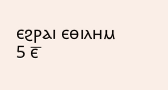ⲉϩⲣⲁⲓ ⲉⲑⲓⲗⲏⲙ
5 ⲉ̅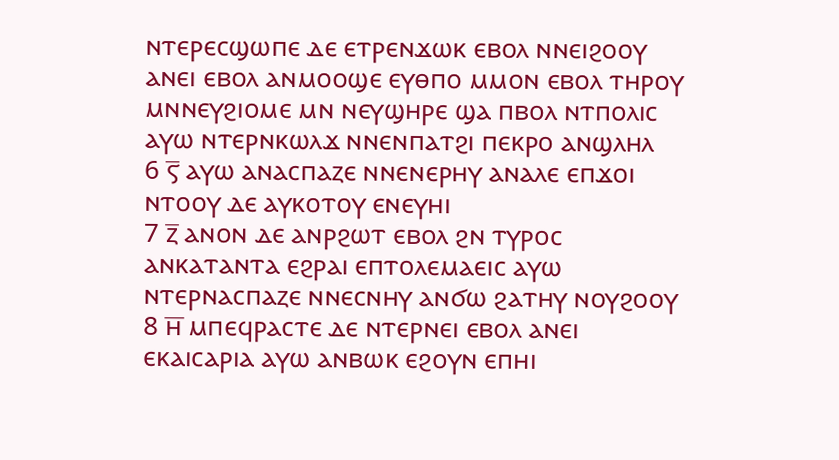ⲛⲧⲉⲣⲉⲥϣⲱⲡⲉ ⲇⲉ ⲉⲧⲣⲉⲛϫⲱⲕ ⲉⲃⲟⲗ ⲛⲛⲉⲓϩⲟⲟⲩ ⲁⲛⲉⲓ ⲉⲃⲟⲗ ⲁⲛⲙⲟⲟϣⲉ ⲉⲩⲑⲡⲟ ⲙⲙⲟⲛ ⲉⲃⲟⲗ ⲧⲏⲣⲟⲩ ⲙⲛⲛⲉⲩϩⲓⲟⲙⲉ ⲙⲛ ⲛⲉⲩϣⲏⲣⲉ ϣⲁ ⲡⲃⲟⲗ ⲛⲧⲡⲟⲗⲓⲥ ⲁⲩⲱ ⲛⲧⲉⲣⲛⲕⲱⲗϫ ⲛⲛⲉⲛⲡⲁⲧϩⲓ ⲡⲉⲕⲣⲟ ⲁⲛϣⲗⲏⲗ
6 ⲋ̅ ⲁⲩⲱ ⲁⲛⲁⲥⲡⲁⲍⲉ ⲛⲛⲉⲛⲉⲣⲏⲩ ⲁⲛⲁⲗⲉ ⲉⲡϫⲟⲓ ⲛⲧⲟⲟⲩ ⲇⲉ ⲁⲩⲕⲟⲧⲟⲩ ⲉⲛⲉⲩⲏⲓ
7 ⲍ̅ ⲁⲛⲟⲛ ⲇⲉ ⲁⲛⲣϩⲱⲧ ⲉⲃⲟⲗ ϩⲛ ⲧⲩⲣⲟⲥ ⲁⲛⲕⲁⲧⲁⲛⲧⲁ ⲉϩⲣⲁⲓ ⲉⲡⲧⲟⲗⲉⲙⲁⲉⲓⲥ ⲁⲩⲱ ⲛⲧⲉⲣⲛⲁⲥⲡⲁⲍⲉ ⲛⲛⲉⲥⲛⲏⲩ ⲁⲛϭⲱ ϩⲁⲧⲏⲩ ⲛⲟⲩϩⲟⲟⲩ
8 ⲏ̅ ⲙⲡⲉϥⲣⲁⲥⲧⲉ ⲇⲉ ⲛⲧⲉⲣⲛⲉⲓ ⲉⲃⲟⲗ ⲁⲛⲉⲓ ⲉⲕⲁⲓⲥⲁⲣⲓⲁ ⲁⲩⲱ ⲁⲛⲃⲱⲕ ⲉϩⲟⲩⲛ ⲉⲡⲏⲓ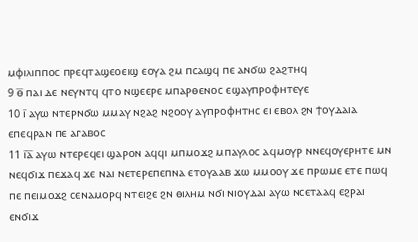ⲙⲫⲓⲗⲓⲡⲡⲟⲥ ⲡⲣⲉϥⲧⲁϣⲉⲟⲉⲓϣ ⲉⲟⲩⲁ ϩⲙ ⲡⲥⲁϣϥ ⲡⲉ ⲁⲛϭⲱ ϩⲁϩⲧⲏϥ
9 ⲑ̅ ⲡⲁⲓ ⲇⲉ ⲛⲉⲩⲛⲧϥ ϥⲧⲟ ⲛϣⲉⲉⲣⲉ ⲙⲡⲁⲣⲑⲉⲛⲟⲥ ⲉϣⲁⲩⲡⲣⲟⲫⲏⲧⲉⲩⲉ
10 ⲓ̅ ⲁⲩⲱ ⲛⲧⲉⲣⲛϭⲱ ⲙⲙⲁⲩ ⲛϩⲁϩ ⲛϩⲟⲟⲩ ⲁⲩⲡⲣⲟⲫⲏⲧⲏⲥ ⲉⲓ ⲉⲃⲟⲗ ϩⲛ ϯⲟⲩⲇⲁⲓⲁ ⲉⲡⲉϥⲣⲁⲛ ⲡⲉ ⲁⲅⲁⲃⲟⲥ
11 ⲓ̅ⲁ̅ ⲁⲩⲱ ⲛⲧⲉⲣⲉϥⲉⲓ ϣⲁⲣⲟⲛ ⲁϥϥⲓ ⲙⲡⲙⲟϫϩ ⲙⲡⲁⲩⲗⲟⲥ ⲁϥⲙⲟⲩⲣ ⲛⲛⲉϥⲟⲩⲉⲣⲏⲧⲉ ⲙⲛ ⲛⲉϥϭⲓϫ ⲡⲉϫⲁϥ ϫⲉ ⲛⲁⲓ ⲛⲉⲧⲉⲣⲉⲡⲉⲡⲛⲁ ⲉⲧⲟⲩⲁⲁⲃ ϫⲱ ⲙⲙⲟⲟⲩ ϫⲉ ⲡⲣⲱⲙⲉ ⲉⲧⲉ ⲡⲱϥ ⲡⲉ ⲡⲉⲓⲙⲟϫϩ ⲥⲉⲛⲁⲙⲟⲣϥ ⲛⲧⲉⲓϩⲉ ϩⲛ ⲑⲓⲗⲏⲙ ⲛϭⲓ ⲛⲓⲟⲩⲇⲁⲓ ⲁⲩⲱ ⲛⲥⲉⲧⲁⲁϥ ⲉϩⲣⲁⲓ ⲉⲛϭⲓϫ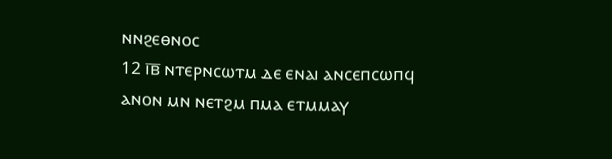ⲛⲛϩⲉⲑⲛⲟⲥ
12 ⲓ̅ⲃ̅ ⲛⲧⲉⲣⲛⲥⲱⲧⲙ ⲇⲉ ⲉⲛⲁⲓ ⲁⲛⲥⲉⲡⲥⲱⲡϥ ⲁⲛⲟⲛ ⲙⲛ ⲛⲉⲧϩⲙ ⲡⲙⲁ ⲉⲧⲙⲙⲁⲩ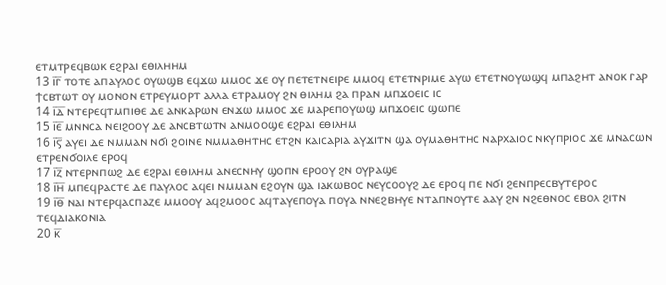ⲉⲧⲙⲧⲣⲉϥⲃⲱⲕ ⲉϩⲣⲁⲓ ⲉⲑⲓⲗⲏⲏⲙ
13 ⲓ̅ⲅ̅ ⲧⲟⲧⲉ ⲁⲡⲁⲩⲗⲟⲥ ⲟⲩⲱϣⲃ ⲉϥϫⲱ ⲙⲙⲟⲥ ϫⲉ ⲟⲩ ⲡⲉⲧⲉⲧⲛⲉⲓⲣⲉ ⲙⲙⲟϥ ⲉⲧⲉⲧⲛⲣⲓⲙⲉ ⲁⲩⲱ ⲉⲧⲉⲧⲛⲟⲩⲱϣϥ ⲙⲡⲁϩⲏⲧ ⲁⲛⲟⲕ ⲅⲁⲣ ϯⲥⲃⲧⲱⲧ ⲟⲩ ⲙⲟⲛⲟⲛ ⲉⲧⲣⲉⲩⲙⲟⲣⲧ ⲁⲗⲗⲁ ⲉⲧⲣⲁⲙⲟⲩ ϩⲛ ⲑⲓⲗⲏⲙ ϩⲁ ⲡⲣⲁⲛ ⲙⲡϫⲟⲉⲓⲥ ⲓⲥ
14 ⲓ̅ⲇ̅ ⲛⲧⲉⲣⲉϥⲧⲙⲡⲓⲑⲉ ⲇⲉ ⲁⲛⲕⲁⲣⲱⲛ ⲉⲛϫⲱ ⲙⲙⲟⲥ ϫⲉ ⲙⲁⲣⲉⲡⲟⲩⲱϣ ⲙⲡϫⲟⲉⲓⲥ ϣⲱⲡⲉ
15 ⲓ̅ⲉ̅ ⲙⲛⲛⲥⲁ ⲛⲉⲓϩⲟⲟⲩ ⲇⲉ ⲁⲛⲥⲃⲧⲱⲧⲛ ⲁⲛⲙⲟⲟϣⲉ ⲉϩⲣⲁⲓ ⲉⲑⲓⲗⲏⲙ
16 ⲓ̅ⲋ̅ ⲁⲩⲉⲓ ⲇⲉ ⲛⲙⲙⲁⲛ ⲛϭⲓ ϩⲟⲓⲛⲉ ⲛⲙⲙⲁⲑⲏⲧⲏⲥ ⲉⲧϩⲛ ⲕⲁⲓⲥⲁⲣⲓⲁ ⲁⲩϫⲓⲧⲛ ϣⲁ ⲟⲩⲙⲁⲑⲏⲧⲏⲥ ⲛⲁⲣⲭⲁⲓⲟⲥ ⲛⲕⲩⲡⲣⲓⲟⲥ ϫⲉ ⲙⲛⲁⲥⲱⲛ ⲉⲧⲣⲉⲛϭⲟⲓⲗⲉ ⲉⲣⲟϥ
17 ⲓ̅ⲍ̅ ⲛⲧⲉⲣⲛⲡⲱϩ ⲇⲉ ⲉϩⲣⲁⲓ ⲉⲑⲓⲗⲏⲙ ⲁⲛⲉⲥⲛⲏⲩ ϣⲟⲡⲛ ⲉⲣⲟⲟⲩ ϩⲛ ⲟⲩⲣⲁϣⲉ
18 ⲓ̅ⲏ̅ ⲙⲡⲉϥⲣⲁⲥⲧⲉ ⲇⲉ ⲡⲁⲩⲗⲟⲥ ⲁϥⲉⲓ ⲛⲙⲙⲁⲛ ⲉϩⲟⲩⲛ ϣⲁ ⲓⲁⲕⲱⲃⲟⲥ ⲛⲉⲩⲥⲟⲟⲩϩ ⲇⲉ ⲉⲣⲟϥ ⲡⲉ ⲛϭⲓ ϩⲉⲛⲡⲣⲉⲥⲃⲩⲧⲉⲣⲟⲥ
19 ⲓ̅ⲑ̅ ⲛⲁⲓ ⲛⲧⲉⲣϥⲁⲥⲡⲁⲍⲉ ⲙⲙⲟⲟⲩ ⲁϥϩⲙⲟⲟⲥ ⲁϥⲧⲁⲩⲉⲡⲟⲩⲁ ⲡⲟⲩⲁ ⲛⲛⲉϩⲃⲏⲩⲉ ⲛⲧⲁⲡⲛⲟⲩⲧⲉ ⲁⲁⲩ ϩⲛ ⲛϩⲉⲑⲛⲟⲥ ⲉⲃⲟⲗ ϩⲓⲧⲛ ⲧⲉϥⲇⲓⲁⲕⲟⲛⲓⲁ
20 ⲕ̅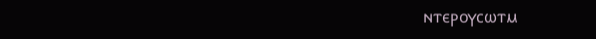ⲛⲧⲉⲣⲟⲩⲥⲱⲧⲙ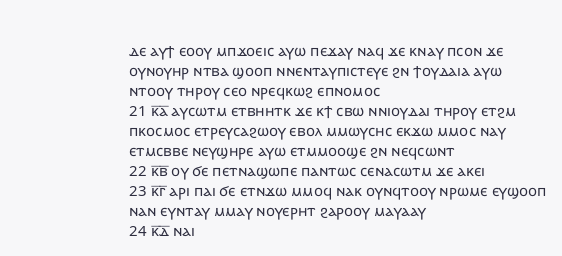ⲇⲉ ⲁⲩϯ ⲉⲟⲟⲩ ⲙⲡϫⲟⲉⲓⲥ ⲁⲩⲱ ⲡⲉϫⲁⲩ ⲛⲁϥ ϫⲉ ⲕⲛⲁⲩ ⲡⲥⲟⲛ ϫⲉ ⲟⲩⲛⲟⲩⲏⲣ ⲛⲧⲃⲁ ϣⲟⲟⲡ ⲛⲛⲉⲛⲧⲁⲩⲡⲓⲥⲧⲉⲩⲉ ϩⲛ ϯⲟⲩⲇⲁⲓⲁ ⲁⲩⲱ ⲛⲧⲟⲟⲩ ⲧⲏⲣⲟⲩ ⲥⲉⲟ ⲛⲣⲉϥⲕⲱϩ ⲉⲡⲛⲟⲙⲟⲥ
21 ⲕ̅ⲁ̅ ⲁⲩⲥⲱⲧⲙ ⲉⲧⲃⲏⲏⲧⲕ ϫⲉ ⲕϯ ⲥⲃⲱ ⲛⲛⲓⲟⲩⲇⲁⲓ ⲧⲏⲣⲟⲩ ⲉⲧϩⲙ ⲡⲕⲟⲥⲙⲟⲥ ⲉⲧⲣⲉⲩⲥⲁϩⲱⲟⲩ ⲉⲃⲟⲗ ⲙⲙⲱⲩⲥⲏⲥ ⲉⲕϫⲱ ⲙⲙⲟⲥ ⲛⲁⲩ ⲉⲧⲙⲥⲃⲃⲉ ⲛⲉⲩϣⲏⲣⲉ ⲁⲩⲱ ⲉⲧⲙⲙⲟⲟϣⲉ ϩⲛ ⲛⲉϥⲥⲱⲛⲧ
22 ⲕ̅ⲃ̅ ⲟⲩ ϭⲉ ⲡⲉⲧⲛⲁϣⲱⲡⲉ ⲡⲁⲛⲧⲱⲥ ⲥⲉⲛⲁⲥⲱⲧⲙ ϫⲉ ⲁⲕⲉⲓ
23 ⲕ̅ⲅ̅ ⲁⲣⲓ ⲡⲁⲓ ϭⲉ ⲉⲧⲛϫⲱ ⲙⲙⲟϥ ⲛⲁⲕ ⲟⲩⲛϥⲧⲟⲟⲩ ⲛⲣⲱⲙⲉ ⲉⲩϣⲟⲟⲡ ⲛⲁⲛ ⲉⲩⲛⲧⲁⲩ ⲙⲙⲁⲩ ⲛⲟⲩⲉⲣⲏⲧ ϩⲁⲣⲟⲟⲩ ⲙⲁⲩⲁⲁⲩ
24 ⲕ̅ⲇ̅ ⲛⲁⲓ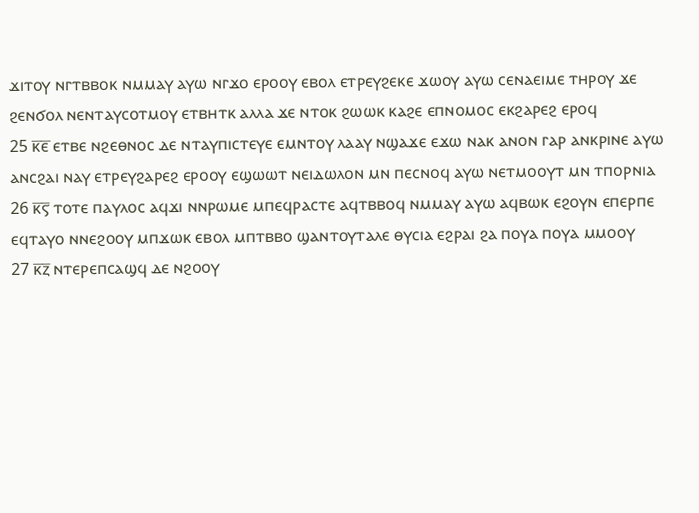ϫⲓⲧⲟⲩ ⲛⲅⲧⲃⲃⲟⲕ ⲛⲙⲙⲁⲩ ⲁⲩⲱ ⲛⲅϫⲟ ⲉⲣⲟⲟⲩ ⲉⲃⲟⲗ ⲉⲧⲣⲉⲩϩⲉⲕⲉ ϫⲱⲟⲩ ⲁⲩⲱ ⲥⲉⲛⲁⲉⲓⲙⲉ ⲧⲏⲣⲟⲩ ϫⲉ ϩⲉⲛϭⲟⲗ ⲛⲉⲛⲧⲁⲩⲥⲟⲧⲙⲟⲩ ⲉⲧⲃⲏⲧⲕ ⲁⲗⲗⲁ ϫⲉ ⲛⲧⲟⲕ ϩⲱⲱⲕ ⲕⲁϩⲉ ⲉⲡⲛⲟⲙⲟⲥ ⲉⲕϩⲁⲣⲉϩ ⲉⲣⲟϥ
25 ⲕ̅ⲉ̅ ⲉⲧⲃⲉ ⲛϩⲉⲑⲛⲟⲥ ⲇⲉ ⲛⲧⲁⲩⲡⲓⲥⲧⲉⲩⲉ ⲉⲙⲛⲧⲟⲩ ⲗⲁⲁⲩ ⲛϣⲁϫⲉ ⲉϫⲱ ⲛⲁⲕ ⲁⲛⲟⲛ ⲅⲁⲣ ⲁⲛⲕⲣⲓⲛⲉ ⲁⲩⲱ ⲁⲛⲥϩⲁⲓ ⲛⲁⲩ ⲉⲧⲣⲉⲩϩⲁⲣⲉϩ ⲉⲣⲟⲟⲩ ⲉϣⲱⲱⲧ ⲛⲉⲓⲇⲱⲗⲟⲛ ⲙⲛ ⲡⲉⲥⲛⲟϥ ⲁⲩⲱ ⲛⲉⲧⲙⲟⲟⲩⲧ ⲙⲛ ⲧⲡⲟⲣⲛⲓⲁ
26 ⲕ̅ⲋ̅ ⲧⲟⲧⲉ ⲡⲁⲩⲗⲟⲥ ⲁϥϫⲓ ⲛⲛⲣⲱⲙⲉ ⲙⲡⲉϥⲣⲁⲥⲧⲉ ⲁϥⲧⲃⲃⲟϥ ⲛⲙⲙⲁⲩ ⲁⲩⲱ ⲁϥⲃⲱⲕ ⲉϩⲟⲩⲛ ⲉⲡⲉⲣⲡⲉ ⲉϥⲧⲁⲩⲟ ⲛⲛⲉϩⲟⲟⲩ ⲙⲡϫⲱⲕ ⲉⲃⲟⲗ ⲙⲡⲧⲃⲃⲟ ϣⲁⲛⲧⲟⲩⲧⲁⲗⲉ ⲑⲩⲥⲓⲁ ⲉϩⲣⲁⲓ ϩⲁ ⲡⲟⲩⲁ ⲡⲟⲩⲁ ⲙⲙⲟⲟⲩ
27 ⲕ̅ⲍ̅ ⲛⲧⲉⲣⲉⲡⲥⲁϣϥ ⲇⲉ ⲛϩⲟⲟⲩ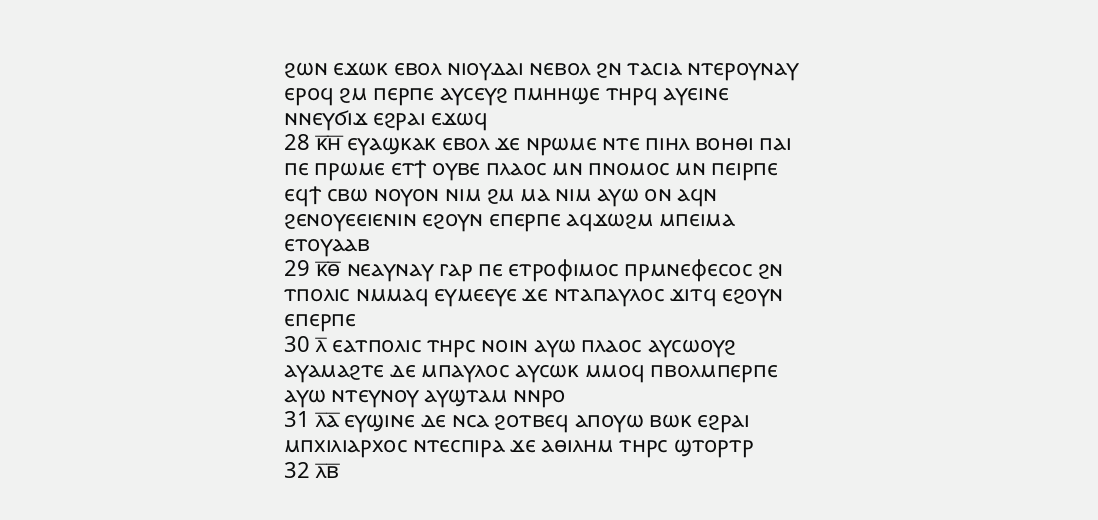ϩⲱⲛ ⲉϫⲱⲕ ⲉⲃⲟⲗ ⲛⲓⲟⲩⲇⲁⲓ ⲛⲉⲃⲟⲗ ϩⲛ ⲧⲁⲥⲓⲁ ⲛⲧⲉⲣⲟⲩⲛⲁⲩ ⲉⲣⲟϥ ϩⲙ ⲡⲉⲣⲡⲉ ⲁⲩⲥⲉⲩϩ ⲡⲙⲏⲏϣⲉ ⲧⲏⲣϥ ⲁⲩⲉⲓⲛⲉ ⲛⲛⲉⲩϭⲓϫ ⲉϩⲣⲁⲓ ⲉϫⲱϥ
28 ⲕ̅ⲏ̅ ⲉⲩⲁϣⲕⲁⲕ ⲉⲃⲟⲗ ϫⲉ ⲛⲣⲱⲙⲉ ⲛⲧⲉ ⲡⲓⲏⲗ ⲃⲟⲏⲑⲓ ⲡⲁⲓ ⲡⲉ ⲡⲣⲱⲙⲉ ⲉⲧϯ ⲟⲩⲃⲉ ⲡⲗⲁⲟⲥ ⲙⲛ ⲡⲛⲟⲙⲟⲥ ⲙⲛ ⲡⲉⲓⲣⲡⲉ ⲉϥϯ ⲥⲃⲱ ⲛⲟⲩⲟⲛ ⲛⲓⲙ ϩⲙ ⲙⲁ ⲛⲓⲙ ⲁⲩⲱ ⲟⲛ ⲁϥⲛ ϩⲉⲛⲟⲩⲉⲉⲓⲉⲛⲓⲛ ⲉϩⲟⲩⲛ ⲉⲡⲉⲣⲡⲉ ⲁϥϫⲱϩⲙ ⲙⲡⲉⲓⲙⲁ ⲉⲧⲟⲩⲁⲁⲃ
29 ⲕ̅ⲑ̅ ⲛⲉⲁⲩⲛⲁⲩ ⲅⲁⲣ ⲡⲉ ⲉⲧⲣⲟⲫⲓⲙⲟⲥ ⲡⲣⲙⲛⲉⲫⲉⲥⲟⲥ ϩⲛ ⲧⲡⲟⲗⲓⲥ ⲛⲙⲙⲁϥ ⲉⲩⲙⲉⲉⲩⲉ ϫⲉ ⲛⲧⲁⲡⲁⲩⲗⲟⲥ ϫⲓⲧϥ ⲉϩⲟⲩⲛ ⲉⲡⲉⲣⲡⲉ
30 ⲗ̅ ⲉⲁⲧⲡⲟⲗⲓⲥ ⲧⲏⲣⲥ ⲛⲟⲓⲛ ⲁⲩⲱ ⲡⲗⲁⲟⲥ ⲁⲩⲥⲱⲟⲩϩ ⲁⲩⲁⲙⲁϩⲧⲉ ⲇⲉ ⲙⲡⲁⲩⲗⲟⲥ ⲁⲩⲥⲱⲕ ⲙⲙⲟϥ ⲡⲃⲟⲗⲙⲡⲉⲣⲡⲉ ⲁⲩⲱ ⲛⲧⲉⲩⲛⲟⲩ ⲁⲩϣⲧⲁⲙ ⲛⲛⲣⲟ
31 ⲗ̅ⲁ̅ ⲉⲩϣⲓⲛⲉ ⲇⲉ ⲛⲥⲁ ϩⲟⲧⲃⲉϥ ⲁⲡⲟⲩⲱ ⲃⲱⲕ ⲉϩⲣⲁⲓ ⲙⲡⲭⲓⲗⲓⲁⲣⲭⲟⲥ ⲛⲧⲉⲥⲡⲓⲣⲁ ϫⲉ ⲁⲑⲓⲗⲏⲙ ⲧⲏⲣⲥ ϣⲧⲟⲣⲧⲣ
32 ⲗ̅ⲃ̅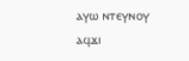ⲁⲩⲱ ⲛⲧⲉⲩⲛⲟⲩ ⲁϥϫⲓ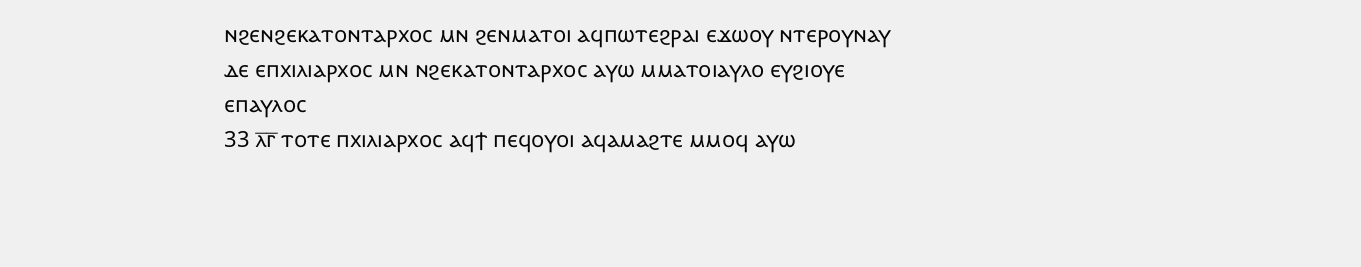ⲛϩⲉⲛϩⲉⲕⲁⲧⲟⲛⲧⲁⲣⲭⲟⲥ ⲙⲛ ϩⲉⲛⲙⲁⲧⲟⲓ ⲁϥⲡⲱⲧⲉϩⲣⲁⲓ ⲉϫⲱⲟⲩ ⲛⲧⲉⲣⲟⲩⲛⲁⲩ ⲇⲉ ⲉⲡⲭⲓⲗⲓⲁⲣⲭⲟⲥ ⲙⲛ ⲛϩⲉⲕⲁⲧⲟⲛⲧⲁⲣⲭⲟⲥ ⲁⲩⲱ ⲙⲙⲁⲧⲟⲓⲁⲩⲗⲟ ⲉⲩϩⲓⲟⲩⲉ ⲉⲡⲁⲩⲗⲟⲥ
33 ⲗ̅ⲅ̅ ⲧⲟⲧⲉ ⲡⲭⲓⲗⲓⲁⲣⲭⲟⲥ ⲁϥϯ ⲡⲉϥⲟⲩⲟⲓ ⲁϥⲁⲙⲁϩⲧⲉ ⲙⲙⲟϥ ⲁⲩⲱ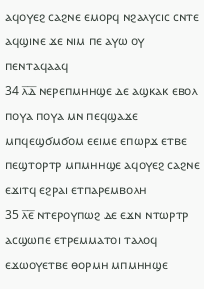ⲁϥⲟⲩⲉϩ ⲥⲁϩⲛⲉ ⲉⲙⲟⲣϥ ⲛϩⲁⲗⲩⲥⲓⲥ ⲥⲛⲧⲉ ⲁϥϣⲓⲛⲉ ϫⲉ ⲛⲓⲙ ⲡⲉ ⲁⲩⲱ ⲟⲩ ⲡⲉⲛⲧⲁϥⲁⲁϥ
34 ⲗ̅ⲇ̅ ⲛⲉⲣⲉⲡⲙⲏⲏϣⲉ ⲇⲉ ⲁϣⲕⲁⲕ ⲉⲃⲟⲗ ⲡⲟⲩⲁ ⲡⲟⲩⲁ ⲙⲛ ⲡⲉϥϣⲁϫⲉ ⲙⲡϥⲉϣϭⲙϭⲟⲙ ⲉⲉⲓⲙⲉ ⲉⲡⲱⲣϫ ⲉⲧⲃⲉ ⲡⲉϣⲧⲟⲣⲧⲣ ⲙⲡⲙⲏⲏϣⲉ ⲁϥⲟⲩⲉϩ ⲥⲁϩⲛⲉ ⲉϫⲓⲧϥ ⲉϩⲣⲁⲓ ⲉⲧⲡⲁⲣⲉⲙⲃⲟⲗⲏ
35 ⲗ̅ⲉ̅ ⲛⲧⲉⲣⲟⲩⲡⲱϩ ⲇⲉ ⲉϫⲛ ⲛⲧⲱⲣⲧⲣ ⲁⲥϣⲱⲡⲉ ⲉⲧⲣⲉⲙⲙⲁⲧⲟⲓ ⲧⲁⲗⲟϥ ⲉϫⲱⲟⲩⲉⲧⲃⲉ ⲑⲟⲣⲙⲏ ⲙⲡⲙⲏⲏϣⲉ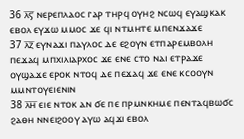36 ⲗ̅ⲋ̅ ⲛⲉⲣⲉⲡⲗⲁⲟⲥ ⲅⲁⲣ ⲧⲏⲣϥ ⲟⲩⲏϩ ⲛⲥⲱϥ ⲉⲩⲁϣⲕⲁⲕ ⲉⲃⲟⲗ ⲉⲩϫⲱ ⲙⲙⲟⲥ ϫⲉ ϥⲓ ⲛⲧⲙⲏⲧⲉ ⲙⲡⲉⲛϫⲁϫⲉ
37 ⲗ̅ⲍ̅ ⲉⲩⲛⲁϫⲓ ⲡⲁⲩⲗⲟⲥ ⲇⲉ ⲉϩⲟⲩⲛ ⲉⲧⲡⲁⲣⲉⲙⲃⲟⲗⲏ ⲡⲉϫⲁϥ ⲙⲡⲭⲓⲗⲓⲁⲣⲭⲟⲥ ϫⲉ ⲉⲛⲉ ⲥⲧⲟ ⲛⲁⲓ ⲉⲧⲣⲁϫⲉ ⲟⲩϣⲁϫⲉ ⲉⲣⲟⲕ ⲛⲧⲟϥ ⲇⲉ ⲡⲉϫⲁϥ ϫⲉ ⲉⲛⲉ ⲕⲥⲟⲟⲩⲛ ⲙⲙⲛⲧⲟⲩⲉⲓⲉⲛⲓⲛ
38 ⲗ̅ⲏ̅ ⲉⲓⲉ ⲛⲧⲟⲕ ⲁⲛ ϭⲉ ⲡⲉ ⲡⲣⲙⲛⲕⲏⲙⲉ ⲡⲉⲛⲧⲁϥⲃⲱϭⲥ ϩⲁⲑⲏ ⲛⲛⲉⲓϩⲟⲟⲩ ⲁⲩⲱ ⲁϥϫⲓ ⲉⲃⲟⲗ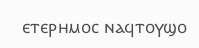ⲉⲧⲉⲣⲏⲙⲟⲥ ⲛⲁϥⲧⲟⲩϣⲟ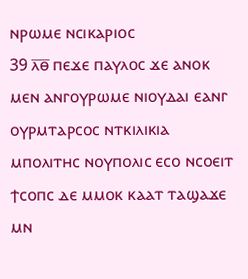ⲛⲣⲱⲙⲉ ⲛⲥⲓⲕⲁⲣⲓⲟⲥ
39 ⲗ̅ⲑ̅ ⲡⲉϫⲉ ⲡⲁⲩⲗⲟⲥ ϫⲉ ⲁⲛⲟⲕ ⲙⲉⲛ ⲁⲛⲅⲟⲩⲣⲱⲙⲉ ⲛⲓⲟⲩⲇⲁⲓ ⲉⲁⲛⲅ ⲟⲩⲣⲙⲧⲁⲣⲥⲟⲥ ⲛⲧⲕⲓⲗⲓⲕⲓⲁ ⲙⲡⲟⲗⲓⲧⲏⲥ ⲛⲟⲩⲡⲟⲗⲓⲥ ⲉⲥⲟ ⲛⲥⲟⲉⲓⲧ ϯⲥⲟⲡⲥ ⲇⲉ ⲙⲙⲟⲕ ⲕⲁⲁⲧ ⲧⲁϣⲁϫⲉ ⲙⲛ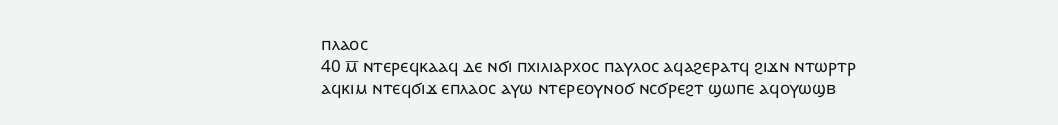ⲡⲗⲁⲟⲥ
40 ⲙ̅ ⲛⲧⲉⲣⲉϥⲕⲁⲁϥ ⲇⲉ ⲛϭⲓ ⲡⲭⲓⲗⲓⲁⲣⲭⲟⲥ ⲡⲁⲩⲗⲟⲥ ⲁϥⲁϩⲉⲣⲁⲧϥ ϩⲓϫⲛ ⲛⲧⲱⲣⲧⲣ ⲁϥⲕⲓⲙ ⲛⲧⲉϥϭⲓϫ ⲉⲡⲗⲁⲟⲥ ⲁⲩⲱ ⲛⲧⲉⲣⲉⲟⲩⲛⲟϭ ⲛⲥϭⲣⲉϩⲧ ϣⲱⲡⲉ ⲁϥⲟⲩⲱϣⲃ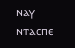ⲛⲁⲩ ⲛⲧⲁⲥⲡⲉ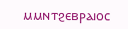ⲙⲙⲛⲧϩⲉⲃⲣⲁⲓⲟⲥ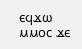ⲉϥϫⲱ ⲙⲙⲟⲥ ϫⲉ